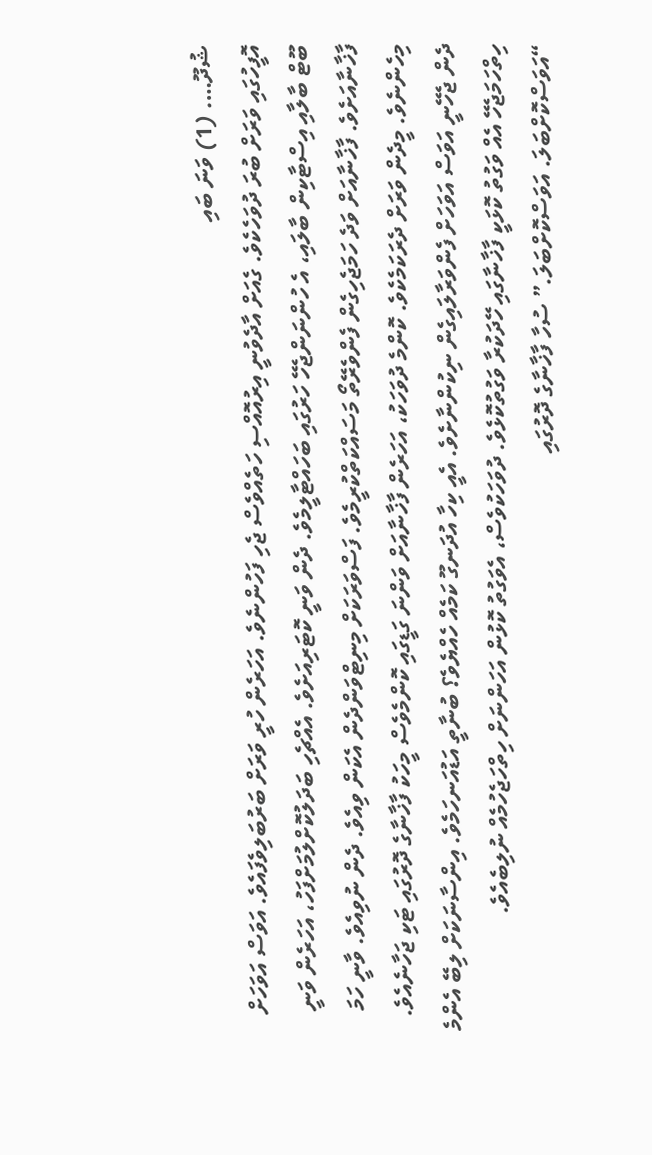ޝުދޫ…. (1) ވަނަ ބައި
އޮފީހުގައި ވަރަށް ބުރަ ދުވަހެކެވެ. ގެއަށް އާދެވުނީ އިރުއޮއްސި ހަތެއްވެސް ޖެހި ފަހުންނެވެ. އަހަރެން ހުރީ ވަރަށް ބަރުބަލިވެފައެވެ. އަވަސް އަވަހަށް ބޫޓް ބާލާއި އިސްޓާކިން ބާލައި، އެ ހުންނަންޖެހޭ ހަރުގައި ބަހައްޓާލީމެވެ. ދެން ވަނީ ކޮޓަރިއަށެވެ. އެއްޗެހި ބަދަލުކޮށްލުމަށްފަހު، އަހަރެން ވަނީ ފާޚާނާއަށެވެ. ފާޚާނާއަށް ވަދެ ހަމަޖެހިގެން ފެންވެރޭތޯ މަސައްކަތްކުރީމެވެ. ފަސްވަރަކަށް މިނިޓްވަންދެން އެކަން ވިއެވެ. ދެން ނުވިއެވެ. ވާނީ ހަމަ މިހެންނެވެ. މީދެން ވަރަށް ދެރަކަމެކެވެ. ކޮންމެ ދުވަހަކު، އަހަރެން ފާޚާނާއަށް ވަންނަ ގަޑީގައި ކޮންމެވެސް މީހަކު ފާޚާނާގެ ދޮރުގައި ޓަކި ޖަހާނެއެވެ. ދެން ޖެހޭނީ އަވަސް އަވަހަށް ފެންވަރާލައިގެން ނިކުންނާށެވެ. އެއީ ކިހާ އުދަނގޫ ކަމެއް ހެއްޔެވެ؟ ބުނާތީ އަޑުއަނހަމެވެ. އިންސާނަކަށް ލިބޭ އެންމެ ހިތްހަމަޖެހޭ އެއް ވަގުތު ކޮޅަކީ ފާޚާނާގައި ހޭދަކުރާ ވަގުތުކޮޅެވެ. ދުވަހަކުވެސް، އެވަގުތު ކޮޅުން އަހަންނަށް ހިތްހަޖެހުމެއް ނުލިބެއެވެ.
“އަވަސްކޮށްބަލަ. އަވަސްކޮށްބަލަ.” ސުހާ ފާޚާނާގެ ދޮރުގައި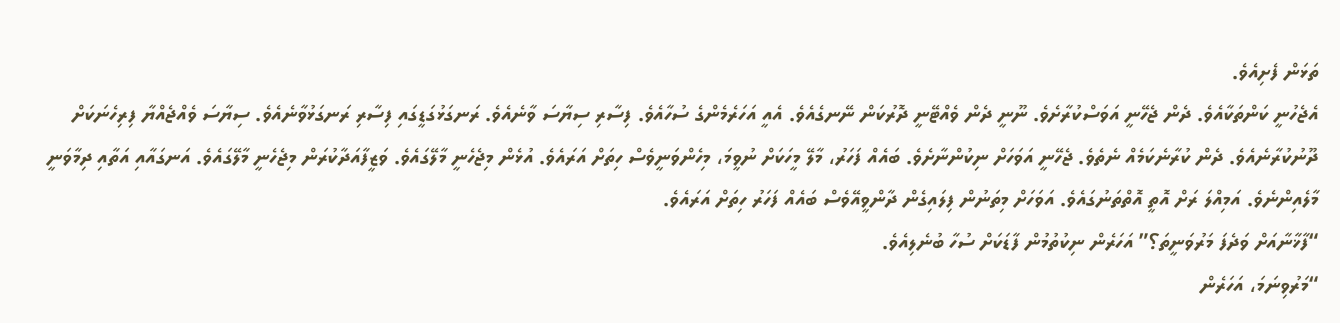ތަޅަން ފެށިއެވެ.
އެޖެހުނީ ކަންތަކާއެވެ. ދެން ޖެހޭނީ އަވަސްކުރާށެވެ. ނޫނީ ދެން ވެއްޓޭނީ ދޮރުކަން ނޭނގެއެވެ. އެއީ އަހަރެމެންގެ ސުހާއެވެ. ފިސާރި ސިޔާސަ ވާނެއެވެ. ރަނގަޅުގަޑީގައި ފިސާރި ރަނގަޅުވާނެއެވެ. ސިޔާސަ ވެއްޖެއްޔާ ފިރިހެނަކަށް ދޫނުކުރާނެއެވެ. ދެން ކުރާނެކަމެއް ނެތެވެ. ޖެހޭނީ އަވަހަށް ނިކުންނާށެވެ. ބައެއް ފަހަރު، މާލޭ މީހަކަށް ނުވީމަ، މިހެންވަނީވެސް ހިތަށް އަރައެވެ. އުޅެން މިޖެހެނީ މާލޭގައެވެ. ވަޒީފާއަދާކުރަން މިޖެހެނީ މާލޭގައެވެ. އަނގައާއި އަތާއި ދިމާވަނީ މާލެއިންނެވެ. އަމިއްލަ ރަށް އޮތީ އޮތްތަނުގައެވެ. އަވަހަށް މިތަނުން ފިލައިގެން ދާންވީއޭވެސް ބައެއް ފަހަރު ހިތަށް އަރައެވެ.
“ފާޚާނާއަށް ވަދެފަ މަރުވަނީތަ؟” އަހަރެން ނިކުތުމުން ފާޑަކަށް ސުހާ ބުނެލިއެވެ.
“މަރުވިނަމަ، އަހަރެން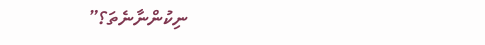ނިކުންނާނެތަ؟”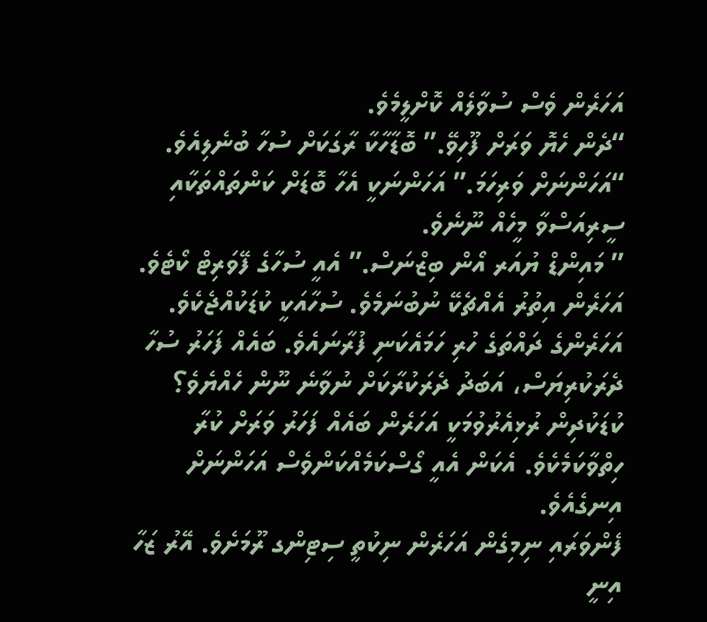އަހަރެން ވެސް ސުވާލެއް ކޮށްލީމެވެ.
“ދެން ހެޔޮ ވަރަށް ފޫހިވޭ.” ބޮޑާހާކާ ރާގަކަށް ސުހާ ބުނެލިއެވެ.
“އަހަންނަށް ވަރިހަމަ.” އަހަންނަކީ އެހާ ބޮޑަށް ކަންތައްތަކާއި ސީރިއަސްވާ މީހެއް ނޫނެވެ.
” މައިންޑް ޔުއަރ އޯން ބިޒްނަސް.” އެއީ ސުހާގެ ފޭވަރިޓް ކޯޓެވެ.
އަހަރެން އިތުރު އެއްޗެކޭ ނުބުނަމެވެ. ސުހާއަކީ ކުޑަކުއްޖެކެވެ. އަހަރެންގެ ދައްތަގެ ހުރި ހަމައެކަނި ފުރާނައެވެ. ބައެއް ފަހަރު ސުހާ ދެރަކުރިޔަސް، އަބަދު ދެރަކުރާކަށް ނުވާނެ ނޫން ހެއްޔެވެ؟ ކުޑަކުދިން ރުޅިއެރުވުމަކީ އަހަރެން ބައެއް ފަހަރު ވަރަށް ކުރާ ހިތްވާކަމެކެވެ. އެކަން އެއީ ގޯސްކަމެއްކަންވެސް އަހަންނަށް އިނގެއެވެ.
ފެންވަރައި ނިމިގެން އަހަރެން ނިކުތީ ސިޓިންގ ރޫމަށެވެ. އޭރު ޒަހާ އިނީ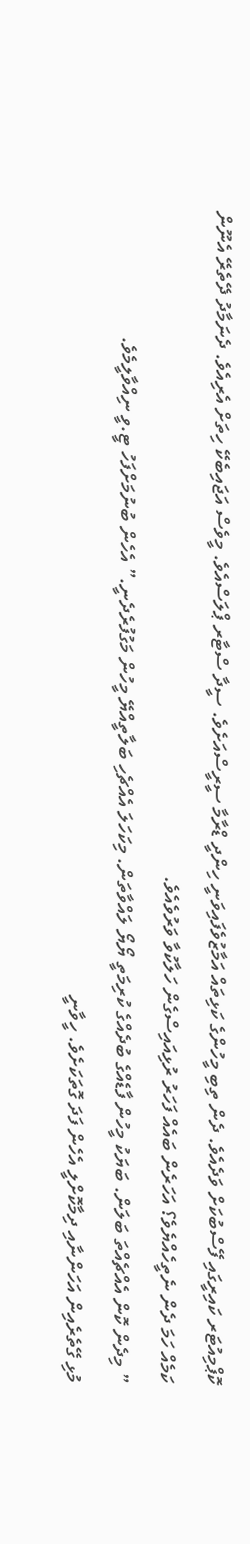ކޮޕްމިއުޓަރ ކައިރީގައި ފޭސްބުކަށް ވަދެއެވެ. ދެން ތިބި މީހުންގެ ކަޅިތައް އަމާޒުވެފައިވަނީ ހިންދީ ޑްރާމާ ސީރީސްއަށެވެ. ސީދާ ސްޓާރ ޕްލަސްއެވެ. މީވެސް އަޖައިބެކޭ ހިތަށް އެރިއެވެ. ދެނަމާދު ދޭތެރޭ އެނޫން ކަމެއް ހަމަ ދެން ނެތީހެއްޔެވެ؟ އަހަރެން ބައެއް ފަހަރު ރުޅިއައިސްގެން ހަލާކުވާ ވަރުވެއެވެ.
” މިދެން ކޮން އެއްޗެއްތަ ބަލަން. ބަޔަކު މީހުން ފާޑެއްގެ ބުދެއްގެ ކުރިމަތީ ޔޯޔޯ ލައްވާތަން. މިކަހަލަ އެއްޗެހި ބަލާތީއްޔޭ މީހުން މަގުފުރެދެނީ.” އެހެން ބުނުމަށްފަހު ޓީ.ވީ ނިއްވާލީމެވެ.
މުޅި ގޭތެރެއިން އަހަންނާއި ދިމާކޮށްލީ އެހެން ފަދަ ގޮތަކަށެވެ. ހީވާނީ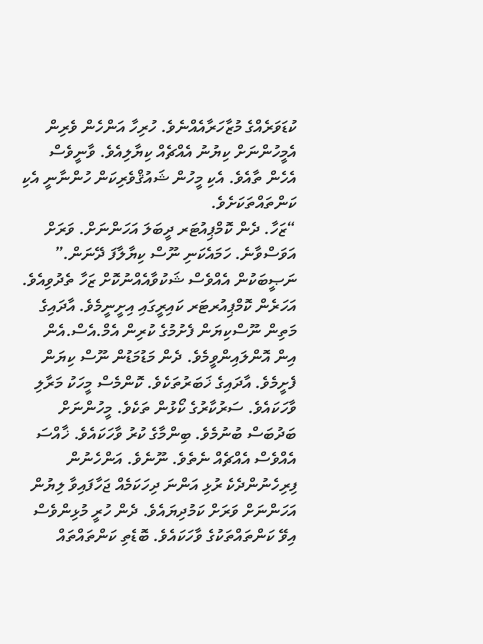ކުޑަވަރެއްގެ މުޒާހަރާއެއްނެވެ. ހުރިހާ އަންހެން ވެރިން އެމީހުންނަށް ކިޔުނު އެއްޗެއް ކިޔާލިއެވެ. ވާނީވެސް އެހެން ތާއެވެ. އެކި މީހުން ޝައުޤްވެރިކަން ހުންނާނީ އެކި ކަންތައްތަކަށެވެ.
“ޒަހާ. ދެން ކޮމްޕިއުޓަރ ދީބަލަ އަހަންނަށް. ވަރަށް އަވަސްވާނެ. ހަމައެކަނި ނޫސް ކިޔާލާފަ ދޭނަން.” ނަޞީބަކުން އެއްވެސް ޝަކުވާއެއްނުކޮށް ޒަހާ ތެދުވިއެވެ.
އަހަރެން ކޮމްޕިއުރޓަރ ކައިރީގައި އިށީނީމެވެ. އާދައިގެ މަތިން ނޫސްކިޔަން ފެށުމުގެ ކުރިން އެމް.އެސް.އެން އިން އޮންލައިންވީމެވެ. ދެން މަޑުމަޑުން ނޫސް ކިޔަން ފެށީމެވެ. އާދައިގެ ޚަބަރުތަކެވެ. ކޮންމެސް މީހަކު މަރާލި ވާހަކައެވެ. ސަރުކާރުގެ ކޯޅުން ތަކެވެ. މީހުންނަށް ބަދުބަސް ބުނުމެވެ. ބިންމާގެ ކުރު ވާހަކައެވެ. ޚާއްސަ އެއްވެސް އެއްޗެއް ނެތެވެ. ނޫނެވެ. އަންހެނުން ފިރިހެނުންދެކެ ރުޅި އަންނަ ދިހަކަމެއް ޖަހާފައިވާ ލިޔުން އަހަންނަށް ވަރަށް ކަމުދިޔައެވެ. ދެން ހުރީ މުޅިންވެސް އިވޭ ކަންތައްތަކުގެ ވާހަކައެވެ. ބޮޑެތި ކަންތައްތައް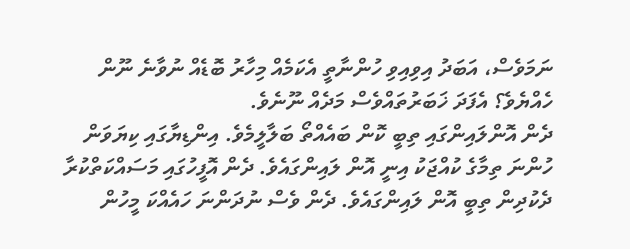ނަމަވެސް، އަބަދު އިވިއިވި ހުންނާތީ އެކަމެއް މިހާރު ބޮޑެއް ނުވާނެ ނޫން ހެއްޔެވެ؟ އެފަދަ ޚަބަރުތައްވެސް މަދެއް ނޫނެވެ.
ދެން އޮންލައިންގައި ތިބީ ކޮން ބައެއްތޯ ބަލާލީމެވެ. އިންޑިޔާގައި ކިޔަވަން ހުންނަ ތިމާގެ ކުއްޖަކު އިނީ އޮން ލައިންގައެވެ. ދެން އޮފީހުގައި މަސައްކަތްކުރާ ދެކުދިން ތިބީ އޮން ލައިންގައެވެ. ދެން ވެސް ނުދަންނަ ހައެއްކަ މީހުން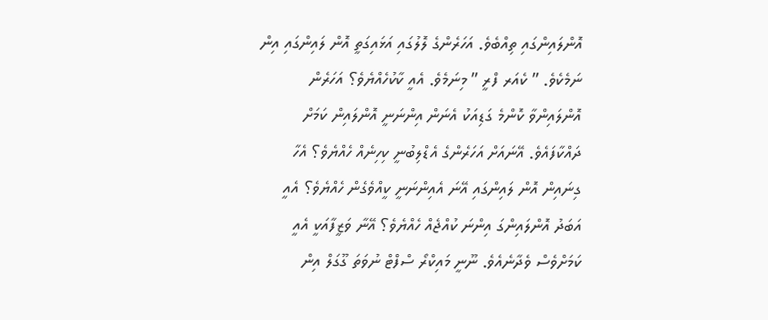އޮންލައިންގައި ތިއްބެވެ. އަހަރެންގެ ލޮލުގައި އަޅައިގަތީ އޮން ލައިންގައި އިން ނަމެކެވެ. ” ކެއަރ ފްރީ ” މިނަމެވެ. އެއީ ކާކުހެއްޔެވެ؟ އަހަރެން އޮންލައިންވާ ކޮންމެ ގަޑިއަކު އެނަން އިންނަނީ އޮންލައިން ކަމަށް ދައްކާފައެވެ. އޭނައަށް އަހަރެންގެ އެޑްލިބުނީ ކިހިނެއް ހެއްޔެވެ؟ އެހާ ގިނައިން އޮން ލައިންގައި އޭނަ އެއިންނަނީ ކީއްވެގެން ހެއްޔެވެ؟ އެއީ އަބަދު އޮންލައިންގަ އިންނަ ކުއްޖެއް ހެއްޔެވެ؟ އޭނާ ވަޒީފާއަކީ އެއީ ކަމަށްވެސް ވެދާނެއެވެ. ނޫނީ މައިކްރޯ ސްފްޓް ނުވަތަ ގޫގަލް އިން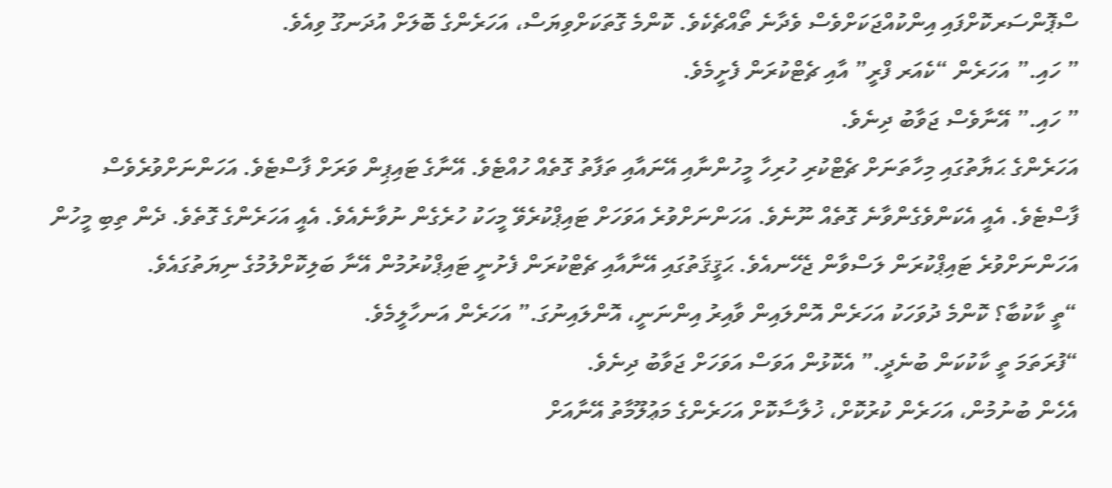ސްޕޮންސަރކޮށްފައި އިންކުއްޖަކަށްވެސް ވެދާނެ ތޯއްޗެކެވެ. ކޮންމެ ގޮތަކަށްވިޔަސް، އަހަރެންގެ ބޮލަށް އުދަނގޫ ވިއެވެ.
” ހައި.” އަހަރެން “ކެއަރ ފްރީ” އާއި ޗެޓްކުރަން ފެށީމެވެ.
” ހައި.” އޭނާވެސް ޖަވާބު ދިނެވެ.
އަހަރެންގެ ޙަޔާތުގައި މިހާތަނަށް ޗެޓްކުރި ހުރިހާ މީހުންނާއި އޭނައާއި ތަފާތު ގޮތެއް ހުއްޓެވެ. އޭނާގެ ޓައިޕިން ވަރަށް ފާސްޓެވެ. އަހަންނަށްވުރެވެސް ފާސްޓެވެ. އެއީ އެކަންވެގެންވާނެ ގޮތެއް ނޫނެވެ. އަހަންނަށްވުރެ އަވަހަށް ޓައިޕްކުރެވޭ މީހަކު ހުރެގެން ނުވާނެއެވެ. އެއީ އަހަރެންގެ ގޮތެވެ. ދެން ތިބި މީހުން އަހަންނަށްވުރެ ޓައިޕްކުރަން ލަސްވާން ޖެހޭނއެވެ. ޙަޤީޤަތުގައި އޭނާއާއި ޗެޓްކުރަން ފެށުނީ ޓައިޕްކުރުމުން އޭނާ ބަލިކޮށްލުމުގެ ނިޔަތުގައެވެ.
“ތީ ކާކުބާ؟ ކޮންމެ ދުވަހަކު އަހަރެން އޮންލައިން ވާއިރު އިންނަނީ، އޮންލައިނުގަ.” އަހަރެން އަނހާލީމެވެ.
“ފުރަތަމަ ތީ ކާކުކަން ބުނެދީ.” އެކޮޅުން އަވަސް އަވަހަށް ޖަވާބު ދިނެވެ.
އެހެން ބުނުމުން، އަހަރެން ކުރުކޮށް، ޚުލާސާކޮށް އަހަރެންގެ މަޢުލޫމާތު އޭނާއަށް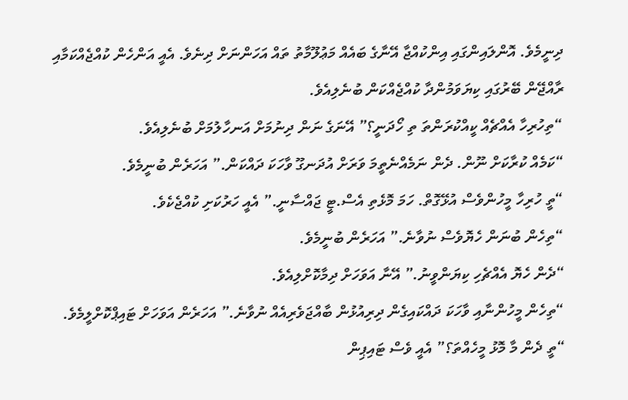ދިނީމެވެ. އޮންލައިންގައި އިންކުއްޖާ އޭނާގެ ބައެއް މަޢުލޫމާތު ތައް އަހަންނަށް ދިނެވެ. އެއީ އަންހެން ކުއްޖެއްކަމާއި ރާއްޖޭން ބޭރުގައި ކިޔަވަމުންދާ ކުއްޖެއްކަން ބުނެލިއެވެ.
“ތިހުރިހާ އެއްޗެއް ކީއްކުރަންތަ ތި ހޯދަނީ؟” އޭނަގެ ނަން ދިނުމަށް އަނހާލުމަށް ބުނެލިއެވެ.
“ކަމެއް ކުރާކަށް ނޫން. ދެން ނަމެއްނެތީމަ ވަރަށް އުދަނގޫ ވާހަކަ ދައްކަން.” އަހަރެން ބުނީމެވެ.
“ތީ ހުރިހާ މީހުންވެސް އުޅޭގޮތް. ހަމަ މޮޅެތި އެސް.ޓީ ޖައްސާނީ.” އެއީ ހަރުކަށި ކުއްޖެކެވެ.
“ތިހެން ބުނަން ހެޔޮވެސް ނުވާނެ.” އަހަރެން ބުނީމެވެ.
“ދެން ހެޔޮ އެއްޗެހި ކިޔަންވީނު.” އޭނާ އަވަހަށް ދިމާކޮށްލިއެވެ.
“ތިހެން މީހުންނާއި ވާހަކަ ދައްކައިގެން ދިރިއުޅުން ބާއްޖަވެރިއެއް ނުވާނެ.” އަހަރެން އަވަހަށް ޓައިޕްކޮށްލީމެވެ.
“ތީ ދެން މާ މޮޅު މީހެއްތަ؟” އެއީ ވެސް ޓައިޕިން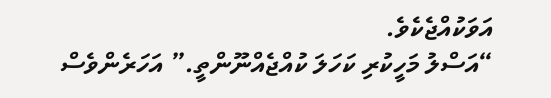އަވަކުއްޖެކެވެ.
“އަސްލު މަހީކުރި ކަހަލަ ކުއްޖެއްނޫންތީ.” އަހަރެންވެސް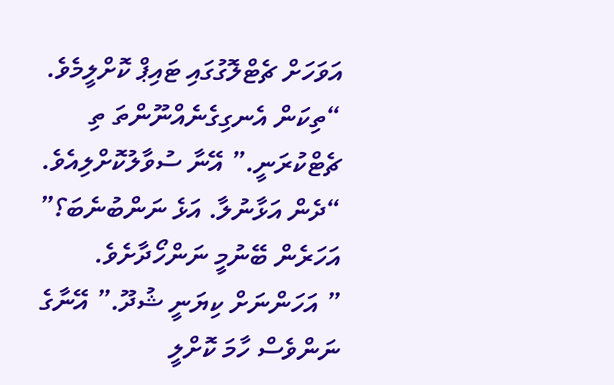އަވަހަށް ޗެޓްލޮގުގައި ޓައިޕް ކޮށްލީމެވެ.
“ތިކަން އެނގިގެނެއްނޫންތަ ތި ޗެޓްކުރަނީ.” އޭނާ ސުވާލުކޮށްލިއެވެ.
“ދެން އަޅާނުލާ. އަޅެ ނަންބުނެބަ؟” އަހަރެން ބޭނުމީ ނަންހޯދާށެވެ.
” އަހަންނަށް ކިޔަނީ ޝުދޫ.” އޭނާގެ ނަންވެސް ހާމަ ކޮށްލީ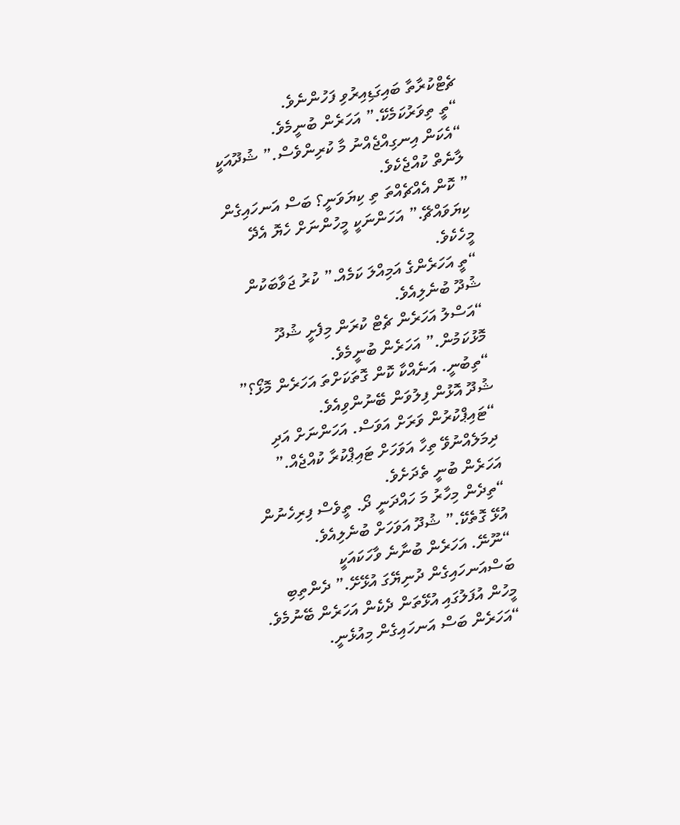ޗެޓްކުރާތާ ބައިގަޑިއިރުވި ފަހުންނެވެ.
“ތީ ތިވަރުކަމެކޭ.” އަހަރެން ބުނީމެވެ.
“އެކަން އިނގިއްޖެއްނު މާ ކުރިންވެސް.” ޝުދޫއަކީ ލާނެތް ކުއްޖެކެވެ.
” ކޮން އެއްޗެއްތަ ތި ކިޔަވަނީ؟ ބަސް އަނހައިގެން ކިޔަވައްޗޭ.” އަހަންނަކީ މީހުންނަށް ހެޔޮ އެދޭ މީހެކެވެ.
“ތީ އަހަރެންގެ އަމިއްލަ ކަމެއް.” ކުރު ޖަވާބަކުން ޝުދޫ ބުނެލިއެވެ.
“އަސްލު އަހަރެން ޗެޓް ކުރަން މިފެށީ ޝުދޫ މޮޅުކަމުން.” އަހަރެން ބުނީމެވެ.
“ތިބުނީ. އަނެއްކާ ކޮން ގޮތަކަށްތަ އަހަރެން މޮޅޯ؟” ޝުދޫ އޮޅުން ފިލުވަން ބޭނުންވިއެވެ.
“ޓައިޕްކުރުން ވަރަށް އަވަސް. އަހަންނަށް އަދި ދިމަލެއްނުވޭ ތިހާ އަވަހަށް ޓައިޕްކުރާ ކުއްޖެއް.” އަހަރެން ބުނީ ތެދަށެވެ.
“ތިދެން މިހާރު މަ ހައްދަނީ ދޯ. ތީވެސް ފިރިހެނުން އުޅޭ ގޮތެކޭ.” ޝުދޫ އަވަހަށް ބުނެލިއެވެ.
“ނޫނޭ. އަހަރެން ބުނާނެ ވާހަކައަކީ ބަސްއަނހައިގެން ދުނިޔޭގަ އުޅޭށޭ.” ދެންތިބި މީހުން އުފަލުގައި އުޅޭތަން ދެކެން އަހަރެން ބޭނުމެވެ.
“އަހަރެން ބަސް އަނހައިގެން މިއުޅެނީ.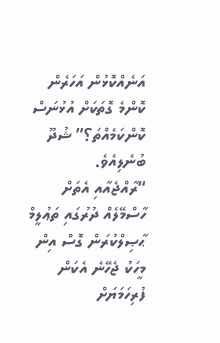އަނެއްކޮޅުން އަހަރެން ކޮންމެ ގޮތަކަށް އުޅުނަސް ކޮންކަމެއްތަ؟” ޝުދޫ ބުނެލިއެވެ.
“ރާއްޖެއާއި އެތަށް ހާސްމޭލެއް ދުރުގައި ތަޢުލީމް ޙާޞިލްކުރަން ގޮސް އިން މީހަކު ޖެހޭނެ އެކަން ފުރިހަމަޔަށް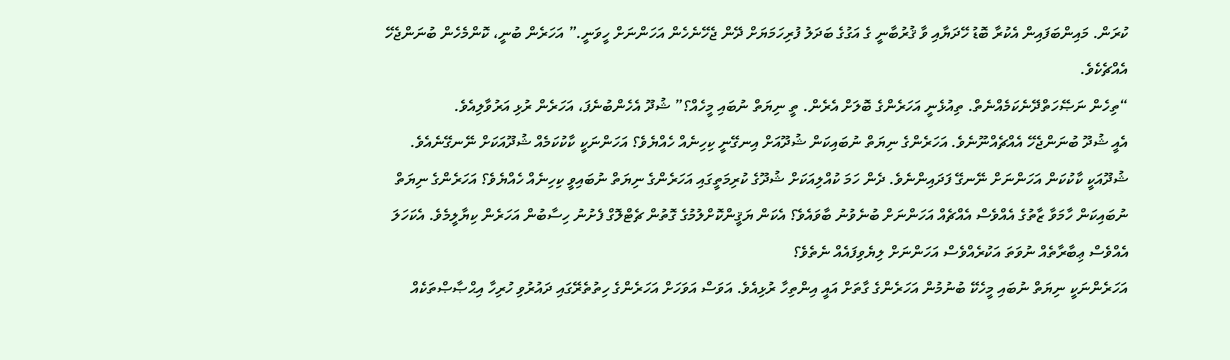ކުރަން. މައިންބަފައިން އެކުރާ ބޮޑު ހޭދަޔާއި ވާ ޤުރުބާނީ ގެ އަގުގެ ބަދަލު ފުރިހަމަޔަށް ދޭން ޖެހޭނެހެން އަހަންނަށް ހީވަނީ.” އަހަރެން ބުނީ، ކޮންމެހެން ބުނަންޖެހޭ އެއްޗެކެވެ.
“ތިހެން ނަޞޭހަތްދޭނެކަމެއްނެތް. ތިއުޅެނީ އަހަރެންގެ ބޮލަށް އެރެން. ތީ ނިޔަތް ނުބައި މީހެއް؟” ޝުދޫ އެހެންބުނެފަ، އަހަރެން ރުޅި އަރުވާލިއެވެ.
އެއީ ޝުދޫ ބުނަންޖެހޭ އެއްޗެއްނޫނެވެ. އަހަރެންގެ ނިޔަތް ނުބައިކަން ޝުދޫއަށް އިނގޭނީ ކިހިނެއް ހެއްޔެވެ؟ އަހަންނަކީ ކާކުކަމެއް ޝުދޫއަކަށް ނޭނގޭނެއެވެ. ޝުދޫއަކީ ކާކުކަން އަހަންނަށް ނޭނގޭ ފަދައިންނެވެ. ދެން ހަމަ ކުއްލިއަކަށް ޝުދޫގެ ކުރިމަތީގައި އަހަރެންގެ ނިޔަތް ނުބައިވީ ކިހިނެއް ހެއްޔެވެ؟ އަހަރެންގެ ނިޔަތް ނުބައިކަން ހާމަވާ ޒާތުގެ އެއްވެސް އެއްޗެއް އަހަންނަށް ބުނެވުނު ބާވައެވެ؟ އެކަން ޔަޤީންކޮށްލުމުގެ ގޮތުން ޗެޓްލޮގް ފެށުނު ހިސާބުން އަހަރެން ކިޔާލީމެވެ. އެކަހަލަ އެއްވެސް ޢިބާރާތެއް ނުވަތަ އަކުރެއްވެސް އަހަންނަށް ލިޔެވިފައެއް ނެތެވެ؟
އަހަރެންނަކީ ނިޔަތް ނުބައި މީހެކޭ ބުނުމުން އަހަރެންގެ ގާތަށް އައީ އިންތިހާ ރުޅިއެވެ. އަވަސް އަވަހަށް އަހަރެންގެ ހިތުތެރޭގައި ދައުރުވި ހުރިހާ އިޙްޞާޞްތަކެއް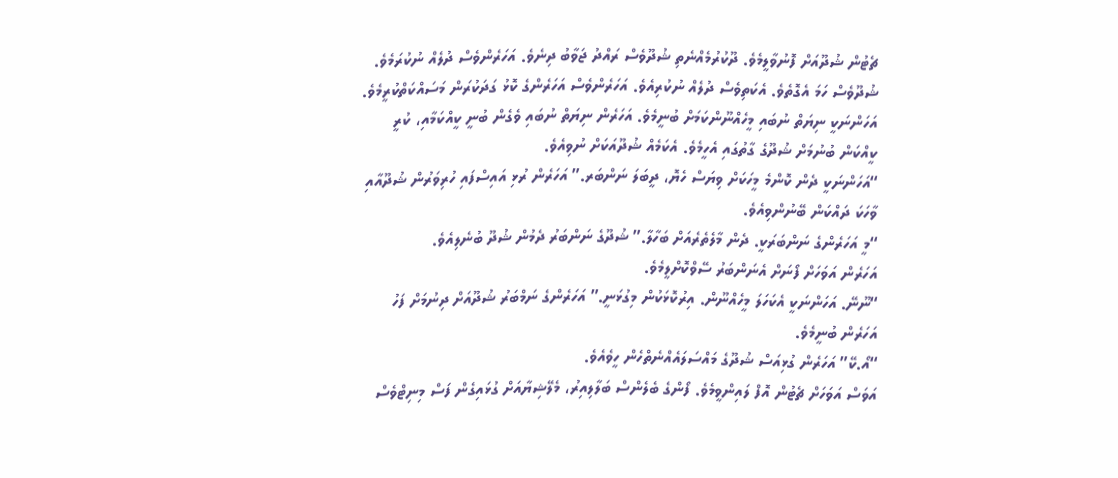ޗެޓުން ޝުދޫއަށް ފޮނުވާލީމެވެ. ދޫކުރުމެއްނެތި ޝުދޫވެސް ރައްދު ޖަވާބު ދިނެވެ. އަހަރެންވެސް ދުލެއް ނުކުރަމެވެ. ޝުދޫވެސް ހަމަ އެގޮތެވެ. އެކަތިވެސް ދުލެއް ނުކުރިއެވެ. އަހަރެންވެސް އަހަރެންގެ ކޮޅު ގަދަކުރަން މަސައްކަތްކުރީމެވެ. އަހަންނަކީ ނިޔަތް ނުބައި މީހެއްނޫންކަމަށް ބުނީމެވެ. އަހަރެން ނިޔަތް ނުބައި ވެގެން ބުނީ ކީއްކަމާއި، ކުރީ ކީއްކަން ބުނުމަށް ޝުދޫގެ ގާތުގައި އެހީމެވެ. އެކަމެއް ޝުދޫއަކަށް ނުވިއެވެ.
“އަހަންނަކީ ދެން ކޮންމެ މީހަކަށް ވިޔަސް ހެޔޮ، ދީބަލަ ނަންބަރ.” އަހަރެން ރުޅި އައިސްފައި ހުރިވަރުން ޝުދޫއާއި ވާހަކަ ދައްކަން ބޭނުންވިއެވެ.
“މީ އަހަރެންގެ ނަންބަރަކީ. ދެން މާލެތެރެއަށް ބަހާލާ.” ޝުދޫގެ ނަންބަރު ދެމުން ޝުދޫ ބުނެލިއެވެ.
އަހަރެން އަވަހަށް ފޯނަށް އެނަންބަރު ސޭވްކޮށްލީމެވެ.
“ނޫނޭ. އަހަންނަކީ އެކަހަލަ މީހެއްނޫން. އިރުކޮޅަކުން މިގުޅަނީ.” އަހަރެންގެ ނަމްބަރު ޝުދޫއަށް ދިނުމަށް ފަހު އަހަރެން ބުނީމެވެ.
“އޯ.ކޭ” އަހަރެން ގުޅިއަސް ޝުދޫގެ މައްސަލައެއްނެތްހެން ހީވެއެވެ.
އަވަސް އަވަހަށް ޗެޓުން އޮފް ލައިންވީމެވެ. ފޯންގެ ބެލެންސް ބަލާލިއިރު، މެލޭޝިޔާއަށް ގުޅައިގެން ފަސް މިނިޓްވެސް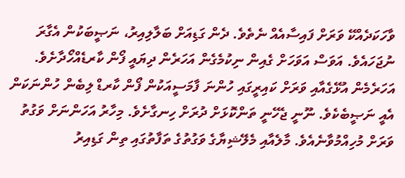ވާހަކަދެއްކޭ ވަރަށް ފައިސާއެއް ނެތެވެ. ދެން ގަޑިއަށް ބަލާލިއިރު، ނަޞީބަކުން އެގާރަ ނުޖަހައެވެ. އަވަސް އަވަހަށް ގެއިން ނިކުމެގެން އަހަރެން ދިޔައީ ފޯން ކާރޑެއްހޯދާށެވެ. އަހަރެމެން އުޅޭގެއާއި ވަރަށް ކައިރީގައި ހުންނަ ފާމަސީއަކުން ފޯން ކާރޑް ލިބެން ހުންނަކަން އެއީ ނަޞީބެކެވެ. ނޫނީ ޖެހޭނީ ތަންކޮޅަށް ދުރަށް ހިނގާށެވެ. މިހާރު އަހަންނަށް ވަގުތު ވަރަށް މުހިއްމުވާނެއެވެ. މާލެއާއި މެލޭޝިޔާގެ ވަގުތުގެ ތަފާތުގައި ތިން ގަޑިއިރު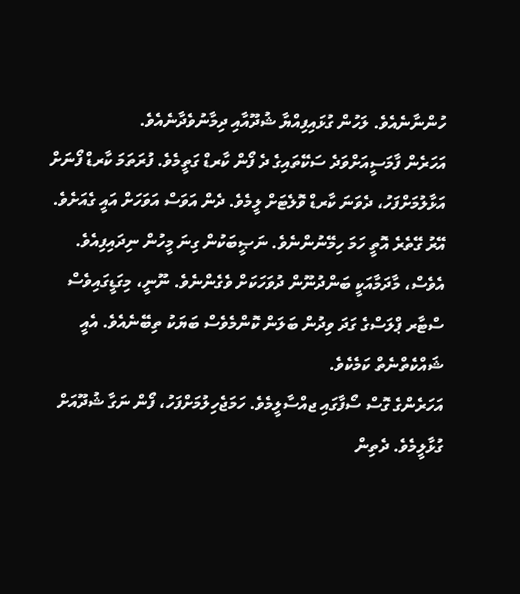ހުންނާނެއެވެ. ލަހުން ގުޅައިފިއްޔާ ޝުދޫއާއި ދިމާނުވެދާނެއެވެ.
އަހަރެން ފާމަސީއަށްވަދެ ސަކޭތައިގެ ދެ ފޯން ކާރޑް ގަތީމެވެ. ފުރަތަމަ ކާރޑް ފޯނަށް އަޅާލުމަށްފަހު، ދެވަނަ ކާރޑް ވޮލެޓަށް ލީމެވެ. ދެން އަވަސް އަވަހަށް އައީ ގެއަށެވެ. އޭރު ގޭތެރެ އޮތީ ހަމަ ހިމޭނުންނެވެ. ނަޞީބަކުން ގިނަ މީހުން ނިދައިފިއެވެ. އެވެސް، މާދަމާއަކީ ބަންދުނޫން ދުވަހަކަށް ވެގެންނެވެ. ނޫނީ، މިގަޑީގައިވެސް ސްޓާރ ޕްލަސްގެ ގަދަ ވިދުން ބަލަން ކޮންމެވެސް ބަޔަކު ތިބޭނެއެވެ. އެއީ ޝައްކެތްނެތް ކަމެކެވެ.
އަހަރެންގެ ގޮސް ސޯފާގައި ޖއްސާލީމެވެ. ހަމަޖެހިލުމަށްފަހު، ފޯން ނަގާ ޝުދޫއަށް ގުޅާލީމެވެ. ދެތިން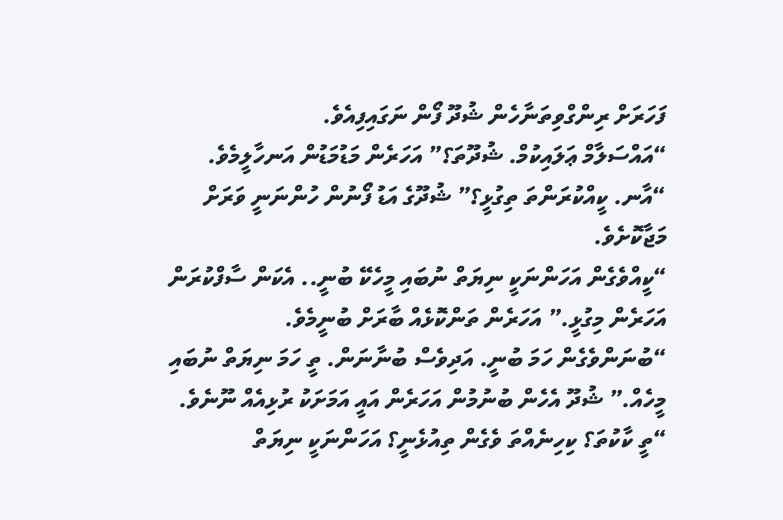ފަހަރަށް ރިންގްވިތަނާހެން ޝުދޫ ފޯން ނަގައިފިއެވެ.
“އައްސަލާމް ޢަލައިކުމް. ޝުދޫތަ؟” އަހަރެން މަޑުމަޑުން އަނހާލީމެވެ.
“އާނ. ކީއްކުރަންތަ ތިގުޅީ؟” ޝުދޫގެ އަޑު ފޯނުން ހުންނަނީ ވަރަށް މަޖާކޮށެވެ.
“ކީއްވެގެން އަހަންނަކީ ނިޔަތް ނުބައި މީހެކޭ ބުނީ.. އެކަން ސާފްކުރަން އަހަރެން މިގުޅީ.” އަހަރެން ތަންކޮޅެއް ބާރަށް ބުނީމެވެ.
“ބުނަންވެގެން ހަމަ ބުނީ. އަދިވެސް ބުނާނަން. ތީ ހަމަ ނިޔަތް ނުބައި މީހެއް.” ޝުދޫ އެހެން ބުނުމުން އަހަރެން އައީ އަމަށަކު ރުޅިއެއް ނޫނެވެ.
“ތީ ކާކުތަ؟ ކިހިނެއްތަ ވެގެން ތިއުޅެނީ؟ އަހަންނަކީ ނިޔަތް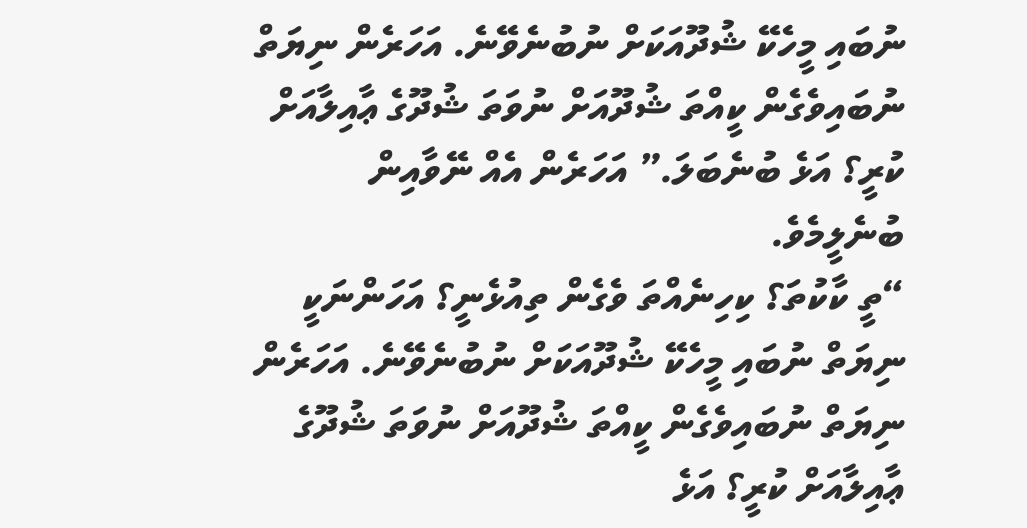ނުބައި މީހެކޭ ޝުދޫއަކަށް ނުބުނެވޭނެ. އަހަރެން ނިޔަތް ނުބައިވެގެން ކީއްތަ ޝުދޫއަށް ނުވަތަ ޝުދޫގެ ޢާއިލާއަށް ކުރީ؟ އަޅެ ބުނެބަލަ.” އަހަރެން އެއް ނޭވާއިން ބުނެލީމެވެ.
“ތީ ކާކުތަ؟ ކިހިނެއްތަ ވެގެން ތިއުޅެނީ؟ އަހަންނަކީ ނިޔަތް ނުބައި މީހެކޭ ޝުދޫއަކަށް ނުބުނެވޭނެ. އަހަރެން ނިޔަތް ނުބައިވެގެން ކީއްތަ ޝުދޫއަށް ނުވަތަ ޝުދޫގެ ޢާއިލާއަށް ކުރީ؟ އަޅެ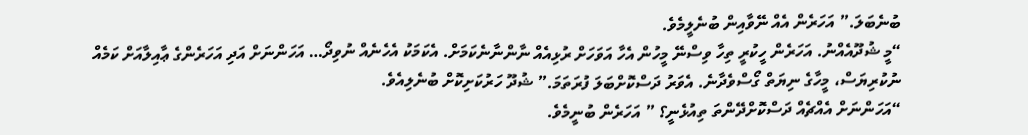ބުނެބަލަ.” އަހަރެން އެއް ނޭވާއިން ބުނެލީމެވެ.
“މީ ޝުދޫއެއްނު. އަހަރެން ހީކުރީ ތިހާ ވިސްނޭ މީހުން އެހާ އަވަހަށް ރުޅިއެއް ނާންނާނެކަމަށް. އެކަމަކު އެހެނެއް ނުވިދޯ… އަހަންނަށް އަދި އަހަރެންގެ ޢާއިލާއަށް ކަމެއް ނުކުރިޔަސް، މީހާގެ ނިޔަތް ގޯސްވެދާނެ. އެވަރު ދަސްކޮށްބަލަ ފުރަތަމަ.” ޝުދޫ ހަރުކަށިކޮށް ބުނެލިއެވެ.
“އަހަންނަށް އެއްޗެއް ދަސްކޮށްދޭންތަ ތިއުޅެނީ؟ ” އަހަރެން ބުނީމެވެ.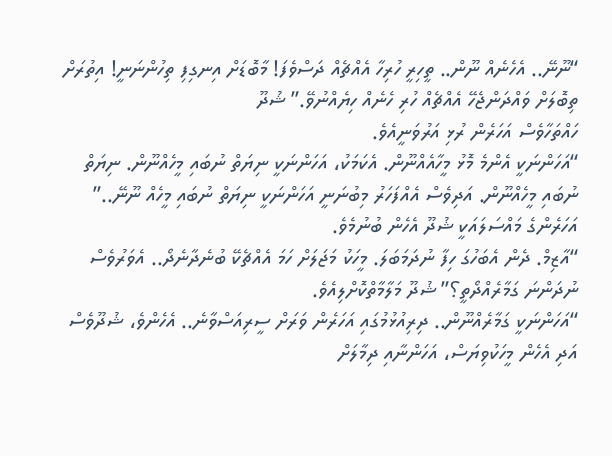“ނޫނޭ.. އެހެނެއް ނޫން.. ތީހިރީ ހުރިހާ އެއްޗެއް ދަސްވެފަ! މާބޮޑަށް އިނގިފި ތިހުންނަނީ! އިތުރަށް ތިބޮލަށް ވައްދަންޖެހޭ އެއްޗެއް ހުރި ހެނެއް ހިޔެއްނުވޭ.” ޝުދޫ
ހައްތަހާވެސް އަހަރެން ރުޅި އަރުވަނީއެވެ.
“އަހަންނަކީ އެންމެ މޮޅު މީހާއެއްނޫން. އެކަމަކު، އަހަންނަކީ ނިޔަތް ނުބައި މީހެއްނޫން. ނިޔަތް ނުބައި މީހެއްނޫން. އަދިވެސް އެއްފަހަރު މިބުނަނީ އަހަންނަކީ ނިޔަތް ނުބައި މީހެއް ނޫނޭ..” އަހަރެންގެ މައްސަލައަކީ ޝުދޫ އެހެން ބުނުމެވެ.
“އާޒިމް. ދެން އެބަހުގަ ހިފާ ނުދަމަބަލަ. މީހަކު މަޖަލަށް ހަމަ އެއްޗެކޭ ބުނެދާނެދޯ.. އެވަރުވެސް ނުދަންނަ ގަމާރެއްދޯތީ؟” ޝުދޫ މަލާމާތްކޮށްލިއެވެ.
“އަހަންނަކީ ގަމާރެއްނޫން.. ދިރިއުޅުމުގައި އަހަރެން ވަރަށް ސީރިއަސްވާނެ.. އެހެންވެ، ޝުދޫވެސް އަދި އެހެން މީހަކުވިޔަސް، އަހަންނާއި ދިމާލަށް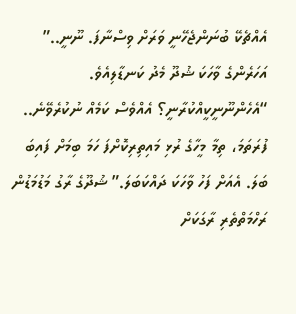އެއްޗެކޭ ބުނަންޖެހޭނީ ވަރަށް ވިސްނާފަ. ނޫނީ..” އަހަރެންގެ ވާހަކަ ޝުދޫ މެދު ކަނޑާލިއެވެ.
“އެހެންނޫނީކީއްކުރާނީ؟ އެއްވެސް ކަމެއް ނުކުރެވޭނެ.. ފުރަތަމަ، ތިމާ މީހާގެ ރުޅި މައިތިރިކޮށްފަ ހަމަ ބިމަށް ފައިބަ ބަލަ. އެއަށް ފަހު ވާހަކަ ދައްކަބަލަ.” ޝުދޫގެ ރާގު މަޑުމަޑުން ރަހްމަތްތެރި ރާގަކަށް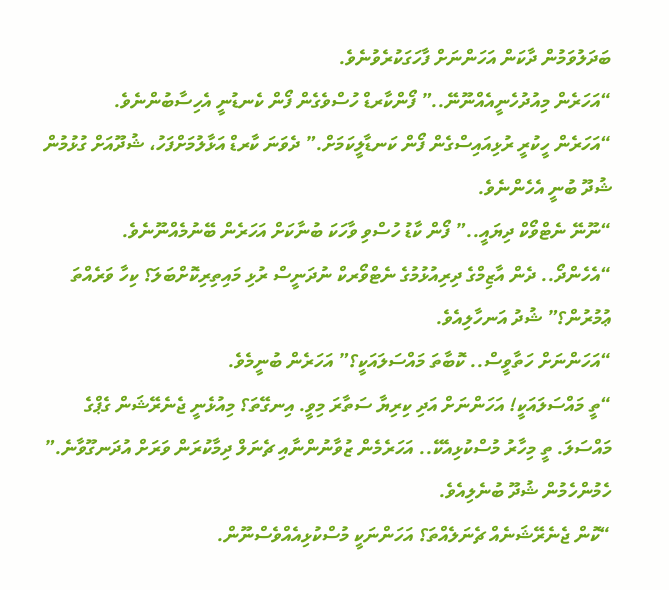ބަދަލުވަމުން ދާކަން އަހަންނަށް ފާހަގަކުރެވުނެވެ.
“އަހަރެން މިއުދުހެނީއެއްނޫނޭ..” ފޯންކާރޑް ހުސްވެގެން ފޯން ކެނޑުނީ އެހިސާބުންނެވެ.
“އަހަރެން ހީކުރީ ރުޅިއައިސްގެން ފޯން ކަނޑާލީކަމަށް.” ދެވަނަ ކާރޑް އަޅާލުމަށްފަހު، ޝުދޫއަށް ގުޅުމުން ޝުދޫ ބުނީ އެހެންނެވެ.
“ނޫނޭ ނެޓްވޯކް ދިޔައީ..” ފޯން ކާޑު ހުސްވި ވާހަކަ ބުނާކަށް އަހަރެން ބޭނުމެއްނޫނެވެ.
“އެހެންދޯ.. ދެން އާޒިމްގެ ދިރިއުޅުމުގެ ނެޓްވޯރކް ނުދަނީސް ރުޅި މައިތިރިކޮށްބަލަ؟ ކިހާ ވަރެއްތަ ޢުމުރުން؟” ޝުދު އަނހާލިއެވެ.
“އަހަންނަށް ހަތާވީސް.. ކޮބާތަ މައްސަލައަކީ؟” އަހަރެން ބުނީމެވެ.
“ތީ މައްސަލައަކީ! އަހަންނަށް އަދި ކިރިޔާ ސަތާރަ މިވީ. އިނގޭތަ؟ މިއުޅެނީ ޖެނެރޭޝަން ގެޕްގެ މައްސަލަ. ތީ މިހާރު މުސްކުޅިއެކޭ.. އަހަރެމެން ޒުވާނުންނާއި ޗެނަލް ދިމާކުރަން ވަރަށް އުދަނގޫވާނެ.” ހެމުންހެމުން ޝުދޫ ބުނެލިއެވެ.
“ކޮން ޖެނެރޭޝަނެއް ޗެނަލެއްތަ؟ އަހަންނަކީ މުސްކުޅިއެއްވެސްނޫން.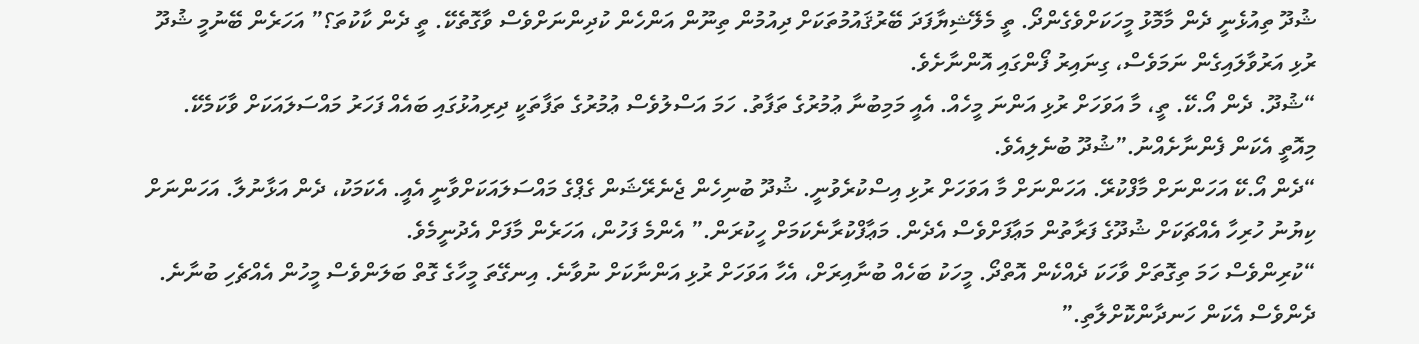ޝުދޫ ތިއުޅެނީ ދެން މާމޮޅު މީހަކަށްވެގެންދޯ. ތީ މެލޭޝިޔާފަދަ ބޭރުޤައުމުތަކަށް ދިއުމުން ތިނޫން އަންހެން ކުދިންނަށްވެސް ވާގޮތެކޭ. ތީ ދެން ކާކުތަ؟” އަހަރެން ބޭނުމީ ޝުދޫ ރުޅި އަރުވާލައިގެން ނަމަވެސް، ގިނައިރު ފޯންގައި އޮންނާށެވެ.
“ޝުދޫ. ދެން އޯ.ކޭ. ތީ، މާ އަވަހަށް ރުޅި އަންނަ މީހެއް. އެއީ މަމިބުނާ ޢުމުރުގެ ތަފާތު. ހަމަ އަސްލުވެސް ޢުމުރުގެ ތަފާތަކީ ދިރިއުޅުގައި ބައެއް ފަހަރު މައްސަލައަކަށް ވާކަމެކޭ. މިއޮތީ އެކަން ފެންނާށެއްނު.”ޝުދޫ ބުނެލިއެވެ.
“ދެން އޯ.ކޭ އަހަންނަށް މާފްކުރޭ. އަހަންނަށް މާ އަވަހަށް ރުޅި އިސްކުރެވުނީ. ޝުދޫ ބުނިހެން ޖެނެރޭޝަން ގެޕްގެ މައްސަލައަކަށްވާނީ އެއީ. އެކަމަކު، ދެން އަޅާނުލާ. އަހަންނަށް ކިޔުނު ހުރިހާ އެއްޗަކަށް ޝުދޫގެ ފަރާތުން މަޢާފަށްވެސް އެދެން. މަޢާފްކުރާނެކަމަށް ހީކުރަން.” އެންމެ ފަހުން، އަހަރެން މާފަށް އެދުނީމެވެ.
“ކުރިންވެސް ހަމަ ތިގޮތަށް ވާހަކަ ދެއްކެން އޮތްދޯ. މީހަކު ބަހެއް ބުނާއިރަށް، އެހާ އަވަހަށް ރުޅި އަންނާކަށް ނުވާނެ. އިނގޭތަ މީހާގެ ގޮތް ބަލަންވެސް މީހުން އެއްޗެހި ބުނާނެ. ދެންވެސް އެކަން ހަނދާންކޮށްލާތި.”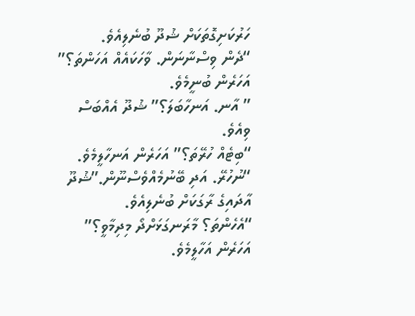ހަރުކަށިގޮތަކަށް ޝުދޫ ބުނެލިއެވެ.
“ދެން ވިސްނާނަން. ވާހަކައެއް އަހަންތަ؟” އަހަރެން ބުނީމެވެ.
” އާނ. އަނހާބަލަ؟” ޝުދޫ އެއްބަސް ވިއެވެ.
“ބިޓެއް ހުރޭތަ؟” އަހަރެން އަނހާލީމެވެ.
“ނުހުރޭ. އަދި ބޭނުމެއްވެސްނޫން.”ޝުދޫ އާދައިގެ ރާގަކަށް ބުނެލިއެވެ.
“އެހެންތަ؟ މާރަނގަޅަށްދޯ މިދިމާވީ؟” އަހަރެން އަހާލީމެވެ.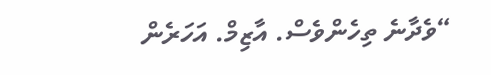“ވެދާނެ ތިހެންވެސް. އާޒިމް. އަހަރެން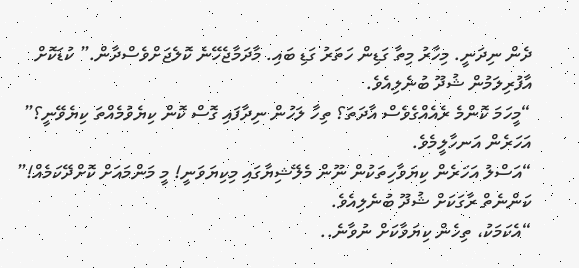ދެން ނިދަނީ. މިހާރު މިތާ ގަޑިން ހަތަރު ގަޑި ބައި. މާދަމާޖެހޭނެ ކޮލެޖަށްވެސްދާން.” ކުޑަކޮށް އާފުރިލަމުން ޝުދޫ ބުނެލިއެވެ.
“މީހަމަ ކޮންމެ ރެއެއްގެވެސް އާދަތަ؟ ތިހާ ލަހުން ނިދާފައި ގޮސް ކޮން ކިޔެވުމެއްތަ ކިޔެވޭނީ؟” އަހަރެން އަނހާލީމެވެ.
“އަސްލު އަހަރެން ކިޔަވާހިތަކުން ނޫން މެލޭޝިޔާގައި މިކިޔަވަނީ! މީ މަންމައަށް ކޮށްދޭކަމެއް!” ކަންނެތް ރާގަކަށް ޝުދޫ ބުނެލިއެވެ.
“އެކަމަކު، ތިހެން ކިޔަވާކަށް ނުވާނެ..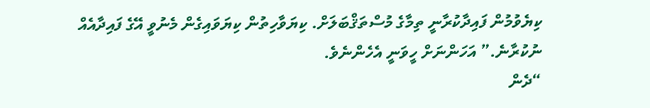ކިޔެވުމުން ފައިދާކުރާނީ ތިމާގެ މުސްތަޤްބަލަށް. ކިޔަވާހިތުން ކިޔަވައިގެން މެނުވީ އޭގެ ފައިދާއެއް ނުކުރާނެ.” އަހަންނަށް ހީވަނީ އެހެންނެވެ.
“ދެން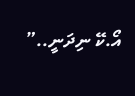އޯ.ކޭ ނިދަނީ..”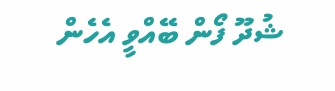ޝުދޫ ފޯން ބޭއްވީ އެހެން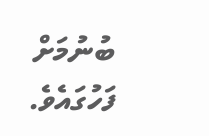ބުނުމަށް ފަހުގައެވެ.